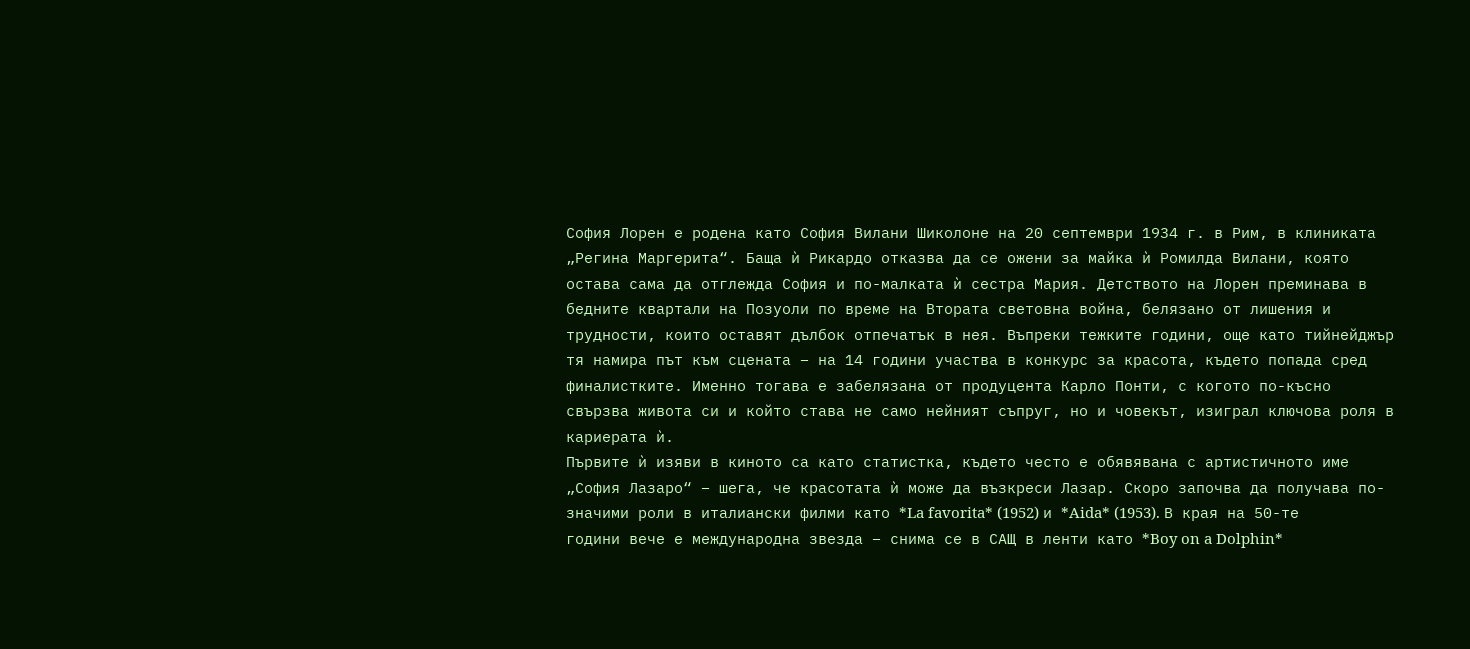София Лорен е родена като София Вилани Шиколоне на 20 септември 1934 г. в Рим, в клиниката „Регина Маргерита“. Баща ѝ Рикардо отказва да се ожени за майка ѝ Ромилда Вилани, която остава сама да отглежда София и по-малката ѝ сестра Мария. Детството на Лорен преминава в бедните квартали на Позуоли по време на Втората световна война, белязано от лишения и трудности, които оставят дълбок отпечатък в нея. Въпреки тежките години, още като тийнейджър тя намира път към сцената – на 14 години участва в конкурс за красота, където попада сред финалистките. Именно тогава е забелязана от продуцента Карло Понти, с когото по-късно свързва живота си и който става не само нейният съпруг, но и човекът, изиграл ключова роля в кариерата ѝ.
Първите ѝ изяви в киното са като статистка, където често е обявявана с артистичното име „София Лазаро“ – шега, че красотата ѝ може да възкреси Лазар. Скоро започва да получава по-значими роли в италиански филми като *La favorita* (1952) и *Aida* (1953). В края на 50-те години вече е международна звезда – снима се в САЩ в ленти като *Boy on a Dolphin*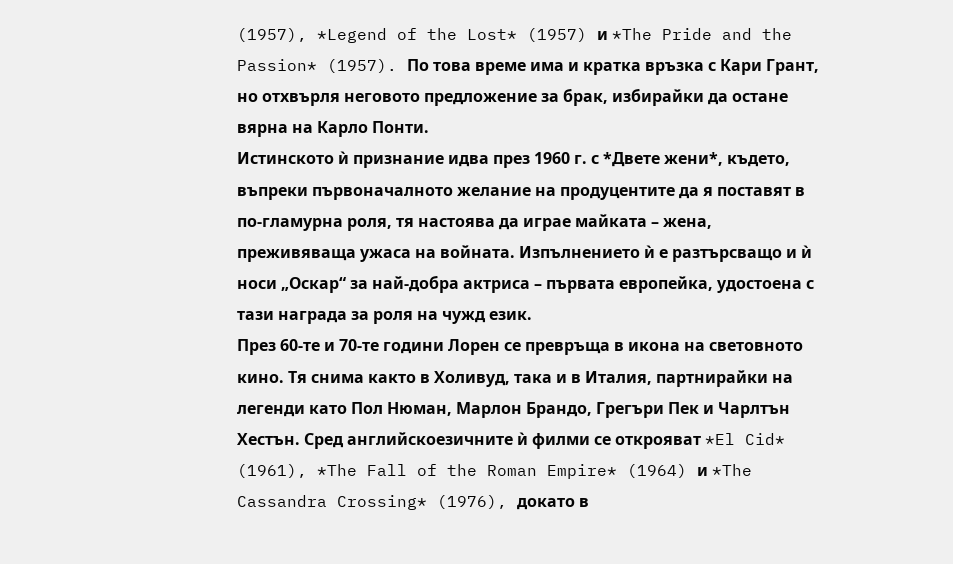(1957), *Legend of the Lost* (1957) и *The Pride and the Passion* (1957). По това време има и кратка връзка с Кари Грант, но отхвърля неговото предложение за брак, избирайки да остане вярна на Карло Понти.
Истинското ѝ признание идва през 1960 г. с *Двете жени*, където, въпреки първоначалното желание на продуцентите да я поставят в по-гламурна роля, тя настоява да играе майката – жена, преживяваща ужаса на войната. Изпълнението ѝ е разтърсващо и ѝ носи „Оскар“ за най-добра актриса – първата европейка, удостоена с тази награда за роля на чужд език.
През 60-те и 70-те години Лорен се превръща в икона на световното кино. Тя снима както в Холивуд, така и в Италия, партнирайки на легенди като Пол Нюман, Марлон Брандо, Грегъри Пек и Чарлтън Хестън. Сред английскоезичните ѝ филми се открояват *El Cid* (1961), *The Fall of the Roman Empire* (1964) и *The Cassandra Crossing* (1976), докато в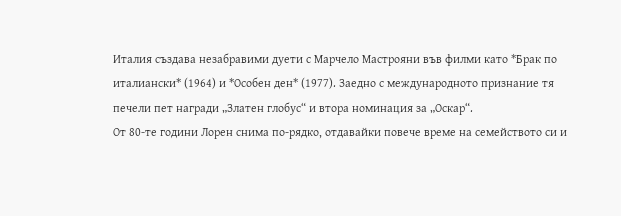Италия създава незабравими дуети с Марчело Мастрояни във филми като *Брак по италиански* (1964) и *Особен ден* (1977). Заедно с международното признание тя печели пет награди „Златен глобус“ и втора номинация за „Оскар“.
От 80-те години Лорен снима по-рядко, отдавайки повече време на семейството си и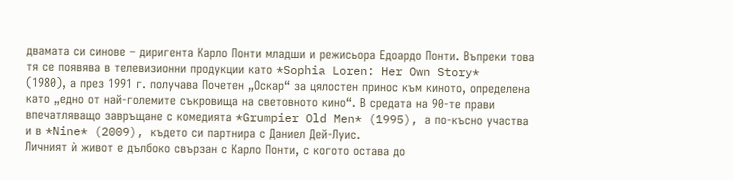двамата си синове – диригента Карло Понти младши и режисьора Едоардо Понти. Въпреки това тя се появява в телевизионни продукции като *Sophia Loren: Her Own Story* (1980), а през 1991 г. получава Почетен „Оскар“ за цялостен принос към киното, определена като „едно от най-големите съкровища на световното кино“. В средата на 90-те прави впечатляващо завръщане с комедията *Grumpier Old Men* (1995), а по-късно участва и в *Nine* (2009), където си партнира с Даниел Дей-Луис.
Личният ѝ живот е дълбоко свързан с Карло Понти, с когото остава до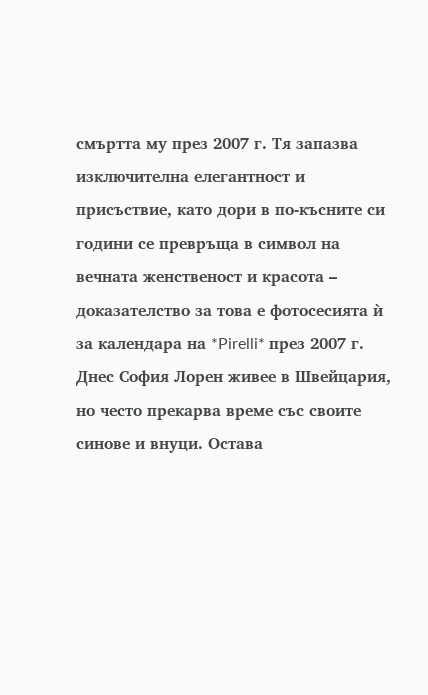смъртта му през 2007 г. Тя запазва изключителна елегантност и присъствие, като дори в по-късните си години се превръща в символ на вечната женственост и красота – доказателство за това е фотосесията ѝ за календара на *Pirelli* през 2007 г.
Днес София Лорен живее в Швейцария, но често прекарва време със своите синове и внуци. Остава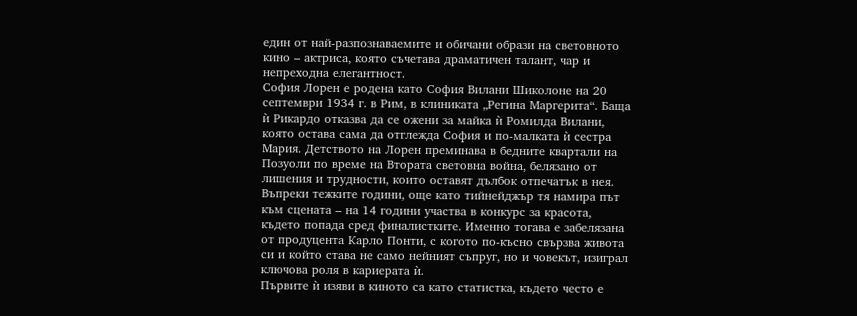един от най-разпознаваемите и обичани образи на световното кино – актриса, която съчетава драматичен талант, чар и непреходна елегантност.
София Лорен е родена като София Вилани Шиколоне на 20 септември 1934 г. в Рим, в клиниката „Регина Маргерита“. Баща ѝ Рикардо отказва да се ожени за майка ѝ Ромилда Вилани, която остава сама да отглежда София и по-малката ѝ сестра Мария. Детството на Лорен преминава в бедните квартали на Позуоли по време на Втората световна война, белязано от лишения и трудности, които оставят дълбок отпечатък в нея. Въпреки тежките години, още като тийнейджър тя намира път към сцената – на 14 години участва в конкурс за красота, където попада сред финалистките. Именно тогава е забелязана от продуцента Карло Понти, с когото по-късно свързва живота си и който става не само нейният съпруг, но и човекът, изиграл ключова роля в кариерата ѝ.
Първите ѝ изяви в киното са като статистка, където често е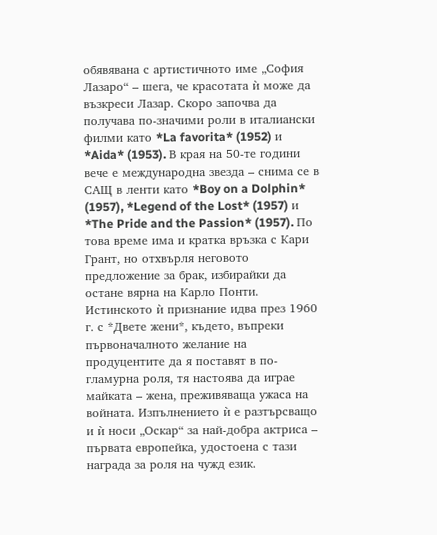обявявана с артистичното име „София Лазаро“ – шега, че красотата ѝ може да възкреси Лазар. Скоро започва да получава по-значими роли в италиански филми като *La favorita* (1952) и *Aida* (1953). В края на 50-те години вече е международна звезда – снима се в САЩ в ленти като *Boy on a Dolphin* (1957), *Legend of the Lost* (1957) и *The Pride and the Passion* (1957). По това време има и кратка връзка с Кари Грант, но отхвърля неговото предложение за брак, избирайки да остане вярна на Карло Понти.
Истинското ѝ признание идва през 1960 г. с *Двете жени*, където, въпреки първоначалното желание на продуцентите да я поставят в по-гламурна роля, тя настоява да играе майката – жена, преживяваща ужаса на войната. Изпълнението ѝ е разтърсващо и ѝ носи „Оскар“ за най-добра актриса – първата европейка, удостоена с тази награда за роля на чужд език.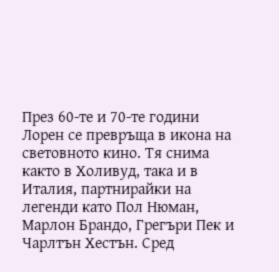През 60-те и 70-те години Лорен се превръща в икона на световното кино. Тя снима както в Холивуд, така и в Италия, партнирайки на легенди като Пол Нюман, Марлон Брандо, Грегъри Пек и Чарлтън Хестън. Сред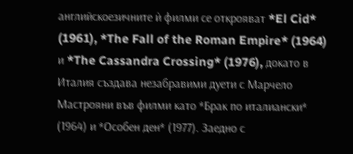английскоезичните ѝ филми се открояват *El Cid* (1961), *The Fall of the Roman Empire* (1964) и *The Cassandra Crossing* (1976), докато в Италия създава незабравими дуети с Марчело Мастрояни във филми като *Брак по италиански* (1964) и *Особен ден* (1977). Заедно с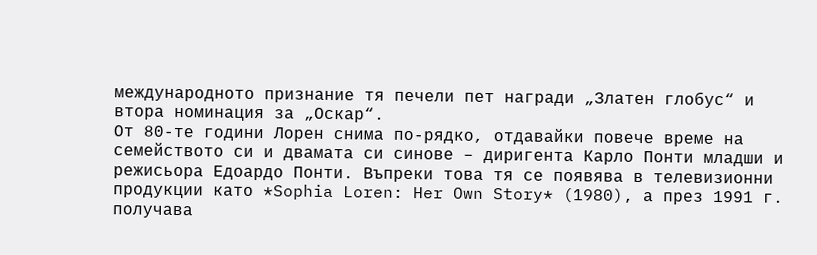международното признание тя печели пет награди „Златен глобус“ и втора номинация за „Оскар“.
От 80-те години Лорен снима по-рядко, отдавайки повече време на семейството си и двамата си синове – диригента Карло Понти младши и режисьора Едоардо Понти. Въпреки това тя се появява в телевизионни продукции като *Sophia Loren: Her Own Story* (1980), а през 1991 г. получава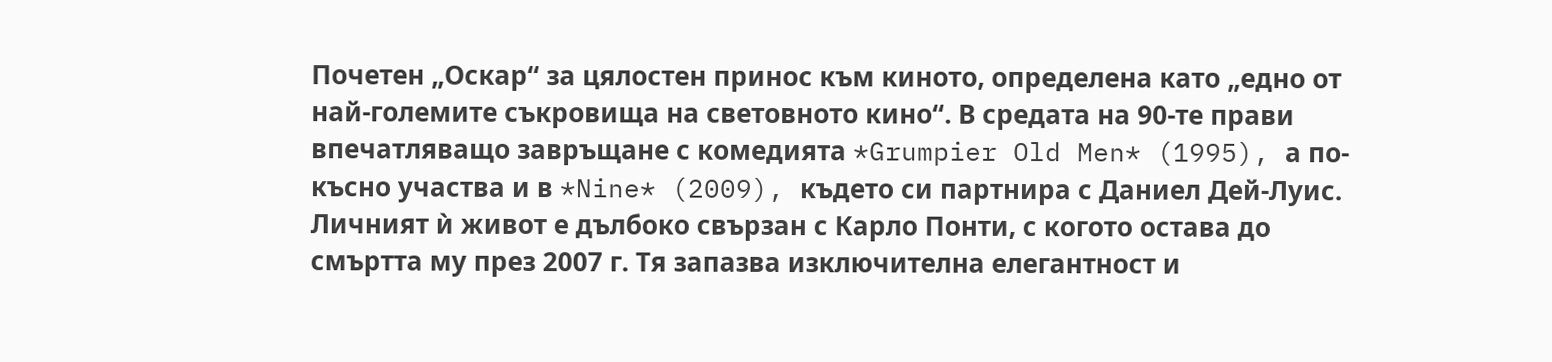Почетен „Оскар“ за цялостен принос към киното, определена като „едно от най-големите съкровища на световното кино“. В средата на 90-те прави впечатляващо завръщане с комедията *Grumpier Old Men* (1995), а по-късно участва и в *Nine* (2009), където си партнира с Даниел Дей-Луис.
Личният ѝ живот е дълбоко свързан с Карло Понти, с когото остава до смъртта му през 2007 г. Тя запазва изключителна елегантност и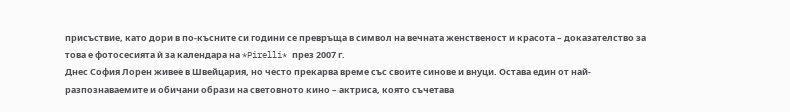присъствие, като дори в по-късните си години се превръща в символ на вечната женственост и красота – доказателство за това е фотосесията ѝ за календара на *Pirelli* през 2007 г.
Днес София Лорен живее в Швейцария, но често прекарва време със своите синове и внуци. Остава един от най-разпознаваемите и обичани образи на световното кино – актриса, която съчетава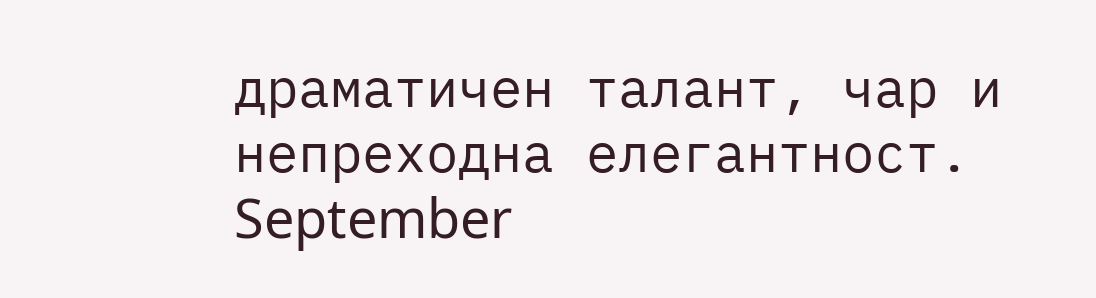драматичен талант, чар и непреходна елегантност.
September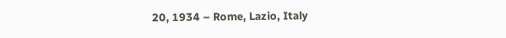20, 1934 – Rome, Lazio, Italy